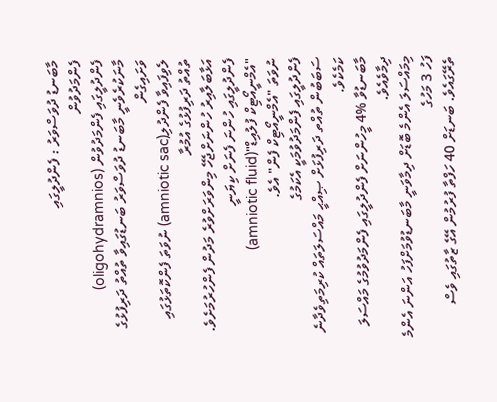މާބަނޑު ދުވަސްވަރު : ފެންދުލީގައި
ފެންމަދުވުން
ފެންދުލީގައި ފެންމަދުވުން (oligohydramnios)
މާނަކުރެވެނީ މާބަނޑު ދުވަސްވަރު ބަނޑުގައިވާ ތުއްތު ދަރިފުޅުގެ ވަށައިގެން
ލެވިފައިވާ ފެންދުލި(amniotic sac) ނުވަތަ ފެންކޮތަޅުގައި ތުއްތު ދަރިފުޅުގެ އުމުރާ
އަޅާބަލާއިރު ހުންނަށްޖެހޭ މިންވަރަށްވުރެ މަދުން ފެންހުރުމަށެވެ. ފެންދުލީގައި ހުންނަ ފެނަށް ކިޔަނީ
"އެމްނީއޯޓިކް ފުލުއިޑް"(amniotic fluid)
ނުވަތަ "އެމްނީއޯޓިކް ފެން" އެވެ.
ފެންދުލީގައި ފެންމަދުވުމަކީ އެކަމުގެ
ސަބަބުން ތުއްތ ދަރިފުޅަށް ޞިއްޙީ މައްސަލަތައް ކުރިމަތިވެދާނެ ކަމެކެވެ.
މާބަނޑުވާ %4 މީހުންނަށް ފެންދުލީގައި ފެންމަދުވުމުގެ މައްސަލަ ދިމާވެއެވެ.
މިމައްސަލަ އެންމެ ބޮޑަށް ދިމާވަނީ މާބަނޑުވުމަށްފަހު އަންނަ އެންމެ ފަހު 3 މަހުގެ
ތެރޭގައެވެ. ބަނޑަށް 40 ހަފްތާ ފުރުމުން އޭގެ ޒާތުގައި ވެސް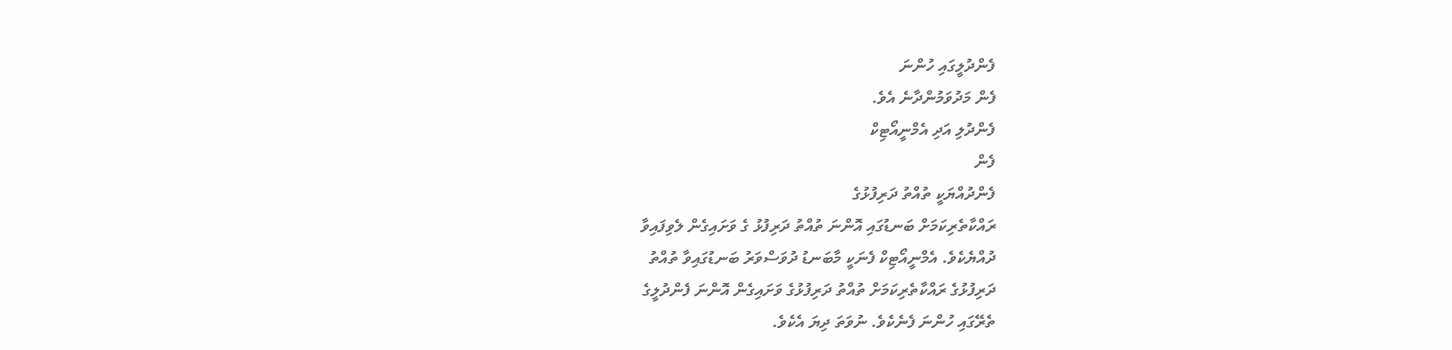ފެންދުލީގައި ހުންނަ
ފެން މަދުވަމުންދާނެ އެވެ.
ފެންދުލި އަދި އެމްނީއޯޓިކް
ފެން
ފެންދުއްޔަކީ ތުއްތު ދަރިފުޅުގެ
ރައްކާތެރިކަމަށް ބަނޑުގައި އޮންނަ ތުއްތު ދަރިފުޅު ގެ ވަށައިގެން ލެވިފައިވާ
ދުއްޔެކެވެ. އެމްނީއޯޓިކް ފެނަކީ މާބަނޑު ދުވަސްވަރު ބަނޑުގައިވާ ތުއްތު
ދަރިފުޅުގެ ރައްކާތެރިކަމަށް ތުއްތު ދަރިފުޅުގެ ވަށައިގެން އޮންނަ ފެންދުލީގެ
ތެރޭގައި ހުންނަ ފެނެކެވެ. ނުވަތަ ދިޔަ އެކެވެ.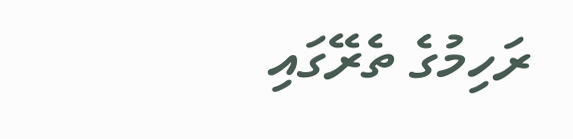ރަހިމުގެ ތެރޭގައި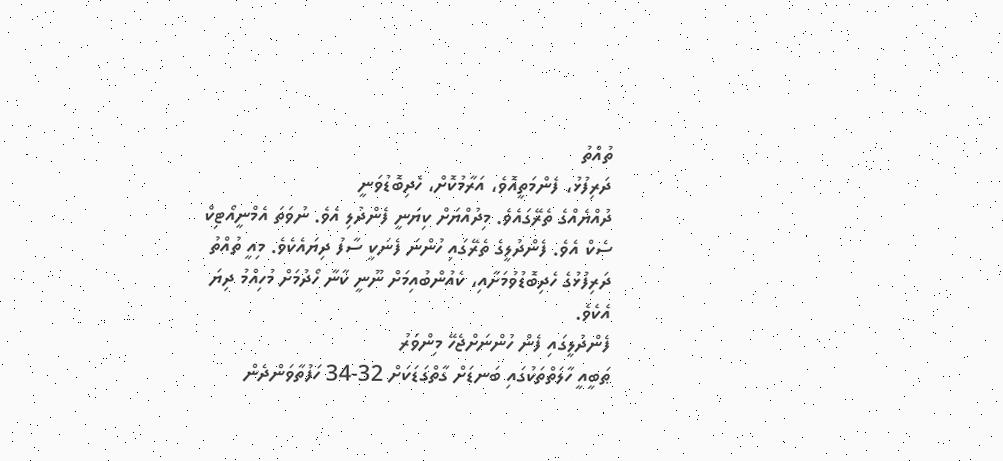ތުއްތު
ދަރިފުޅު، ފެންމަތީއޮވެ، އަރާމުކޮށް، ހެދިބޮޑުވަނީ
ދުއްޔެއްގެ ތެރޭގައެވެ. މިދުއްޔަށް ކިޔަނީ ފެންދުލި އެވެ. ނުވަތަ އެމްނީއޯޓިކް
ސެކް އެވެ. ފެންދުލީގެ ތެރޭގައި ހުންނަ ފެނަކީ ސާފު ދިޔައެކެވެ. މިއީ ތުއްތު
ދަރިފުޅުގެ ހެދިބޮޑުވުމަށާއި، ކެއުންބުއިމަށް ނޫނީ ކާނާ ހޯދުމަށް މުހިއްމު ދިޔަ
އެކެވެ.
ފެންދުލީގައި ފެން ހުންނަށްޖެހޭ މިންވަރު
ޠަބީއީ ހާލަތްތަކުގައި ބަނޑަށް ގާތްގަޑަކަށް 32-34 ހަފުތާވަންދެން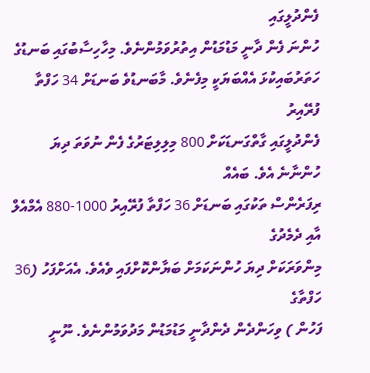ފެންދުލީގައި
ހުންނަ ފެން ދާނީ މަޑުމަޑުން އިތުރުވަމުންނެވެ. މިހާހިސާބުގައި ބަނޑުގެ
ހަތަރުބައިކުޅަ އެއްބަޔަކީ މިފެނެވެ. މާބަނޑުވެ ބަނޑަށް 34 ހަފްތާ ފުރޭއިރު
ފެންދުލީގައި ގާތްގަނޑަކަށް 800 މިލިލިޓަރުގެ ފެން ނުވަތަ ދިޔަ ހުންނާނެ އެވެ. ބައެއް
ރިފަރެންސް ތަކުގައި ބަނޑަށް 36 ހަފްތާ ފުރޭއިރު 1000-880 އެމްއެލް އާއި ދެމެދުގެ
މިންވަރަކަށް ދިޔަ ހުންނަކަމަށް ބަޔާންކޮށްފައި ވެއެވެ. އެއަށްފަހު (36 ހަފްތާގެ
ފަހުން ) ވިހަންދެން ދެންދާނީ މަޑުމަޑުން މަދުވަމުންނެވެ. ނޫނީ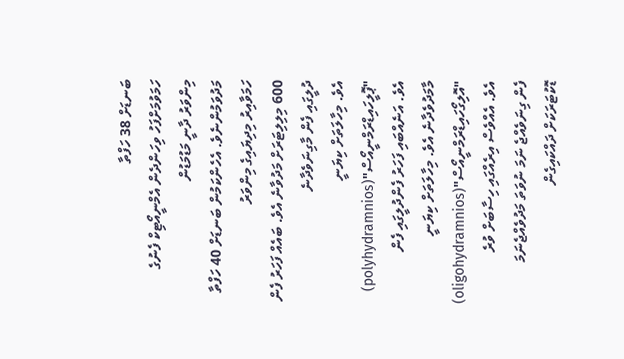ބަނޑަށް 38 ހަފްތާ
ހަމަވުމަށްފަހު ވިހަންދެން އެމްނީއޯޓިކް ފެނުގެ މިންވަރު ދާނީ މަޑުމަޑުން
މަދުވަމުންނެވެ. އެހެންކަމުން ބަނޑަށް 40 ހަފްތާ ހަމަވާއިރު މިދިޔައިގެ މިންވަރު
600 މިލިލިޓަރަށް މަދުވާނެ އެވެ. ބައެއް ފަހަރު ފެން ދުލީގައި ފެން މާގިނަވެދާނެ
އެވެ. މިހާލަތަށް ކިޔަނީ "ޕޮލީހައިޑްރަމްނީއޯސް"(polyhydramnios) އެވެ. އަނެއްބައި ފަހަރު ފެންދުލީގައި ފެން
މާމަދުވެދާނެ އެވެ. މިހާލަތަށް ކިޔަނީ "އޮލިގޯހައިޑްރަމްނީއޯސް"(oligohydramnios) އެވެ. އެއްވެސް އިރެއްގައި ހިސާބަށް ވުރެ
ފެން ގިނަވެއްޖެ ނަމަ ނުވަތަ މަދުވެއްޖެނަމަ ޑޮކުޓަރަކަށް ދައްކައިގެން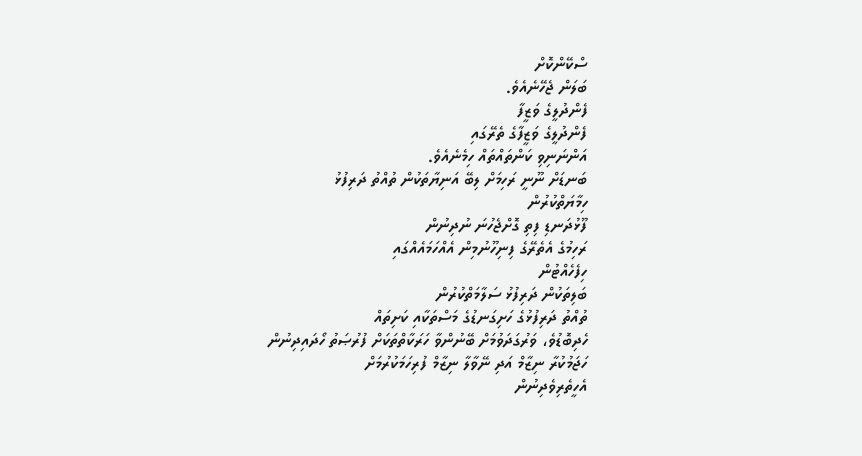ސްކޭންކޮށް
ބަލަން ޖެހޭނެއެވެ.
ފެންދުލީގެ ވަޒީފާ
ފެންދުލީގެ ވަޒީފާގެ ތެރޭގައި
އަންނަނިވި ކަންތައްތައް ހިމެނެއެވެ.
ބަނޑަށް ނޫނީ ރަހިމަށް ލިބޭ އަނިޔާތަކުން ތުއްތު ދަރިފުޅު
ހިމާޔަތްކުރުން
ފޫޅުދަނޑި ފިތި ގޮށްޖެހުނަ ނުދިނުން
ރަހިމުގެ އެތެރޭގެ ފިނިހޫނުމިން އެއްހަމައެއްގައި
ހިފެހެއްޓުން
ބަލިތަކުން ދަރިފުޅު ސަލާމަތްކުރުން
ތުއްތު ދަރިފުޅުގެ ހަށިގަނޑުގެ މަސްތަކާއި ކަށިތައް
ހެދިބޮޑުވެ، ވަރުގަދަވުމަށް ބޭނުންވާ ހަރަކާތްތަކަށް ފުރުޞަތު ހޯދައިދިނުން
ހަޖަމުކުރާ ނިޒާމް އަދި ނޭވާލާ ނިޒާމް ފުރިހަމަކުރުމަށް
އެހީތެރިވެދިނުން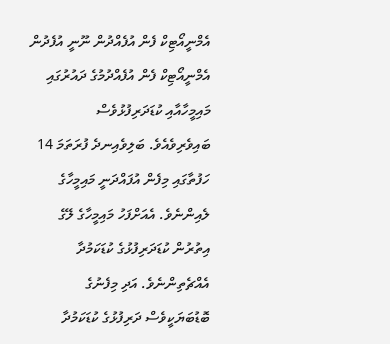އެމްނީއޯޓިކް ފެން އުފެއްދުން ނޫނީ އުފެދުން
އެމްނީއޯޓިކް ފެން އުފެއްދުމުގެ ދައުރުގައި މައިމީހާއާއި ކުޑަދަރިފުޅުވެސް
ބައިވެރިވެއެވެ. ބަލިވެއިނދެ ފުރަތަމަ 14 ހަފުތާގައި މިފެން އުފައްދަނީ މައިމީހާގެ
ލެއިންނެވެ. އެއަށްފަހު މައިމީހާގެ ލޭގެ އިތުރުން ކުޑަދަރިފުޅުގެ ކުޑަކަމުދާ
އެއްޗެތިންނެވެ. އަދި މިފެނުގެ ބޮޑުބަޔަކީވެސް ދަރިފުޅުގެ ކުޑަކަމުދާ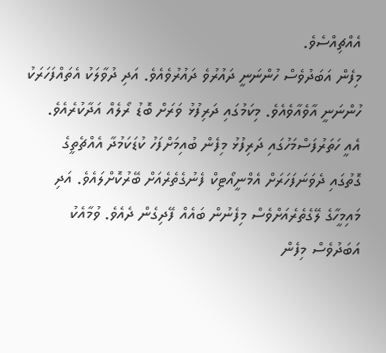އެއްޗިއްސެވެ.
މިފެން އަބަދުވެސް ހުންނަނީ ދައުރުވެ ދައުރުވެއެވެ. އަދި ދުވާލަކު އެތައްފަހަރަކު
ހުންނަނީ އާވެއާވެއެވެ. މިކަމުގައި ދަރިފުޅު ވަރަށް ބޮޑު ރޯލެއް އަދާކުރެއެވެ.
އެއީ ހަތަރުފަސްމަހުގައި ދަރިފުޅު މިފެން ބުއިމަށްފަހު ކުޑަކަމުދާ އެއްޗެތީގެ
ގޮތުގައި ދެވަނަފަހަރަށް އެމްނީއޯޓިކް ފެނުގެތެރެއަށް ބޭރުކޮށްލައެވެ. އަދި
މައިމީހާގެ ލޭގެތެރެއަށްވެސް މިފެނުން ބައެއް ފޭދިގެން ދެއެވެ. ވުމާއެކު
އަބަދުވެސް މިފެން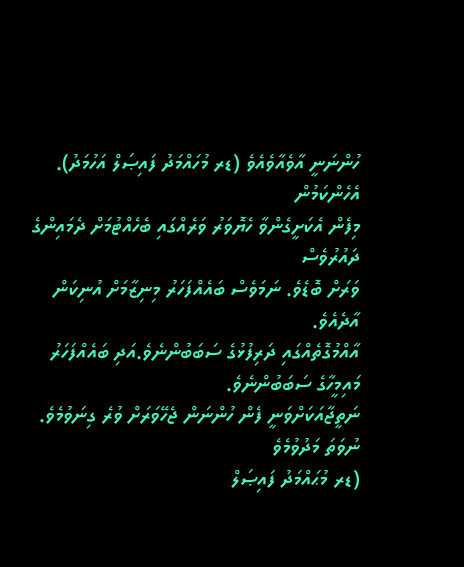ހުންނަނީ އާވެއާވެއެވެ (ޑރ މުހައްމަދު ފައިޞަލް އަހުމަދު). އެހެންކަމުން
މިފެން އެކަށީގެންވާ ހެޔޮވަރު ވަރެއްގައި ބެހެއްޓުމަށް ދެމައިންގެ ދައުރުވެސް
ވަރަށް ބޮޑެވެ. ނަމަވެސް ބައެއްފަހަރު މިނިޒާމަށް އުނިކަން އާދެއެވެ.
އާއްމުގޮތެއްގައި ދަރިފުޅުގެ ސަބަބުންނެވެ.އަދި ބައެއްފަހަރު މައިމީހާގެ ސަބަބުންނެވެ.
ނަތީޖާއަކަށްވަނީ ފެން ހުންނަން ޖެހޭވަރަށް ވުރެ ގިނަވުމެވެ. ނުވަތަ މަދުވުމެވެ
(ޑރ މުޙައްމަދު ފައިޞަލް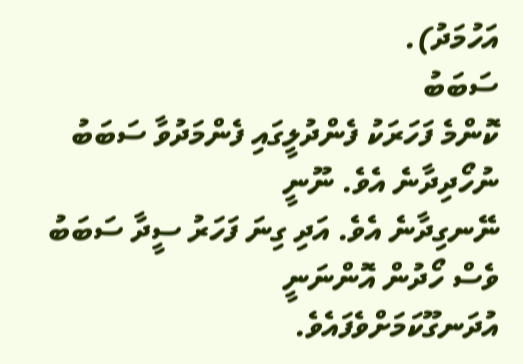އަހުމަދު).
ސަބަބު
ކޮންމެ ފަހަރަކު ފެންދުލީގައި ފެންމަދުވާ ސަބަބު ނުހޯދިދާނެ އެވެ. ނޫނީ
ނޭނގިދާނެ އެވެ. އަދި ގިނަ ފަހަރު ސީދާ ސަބަބު ވެސް ހޯދުން އޮންނަނީ
އުދަނގޫކަމަށްވެފައެވެ.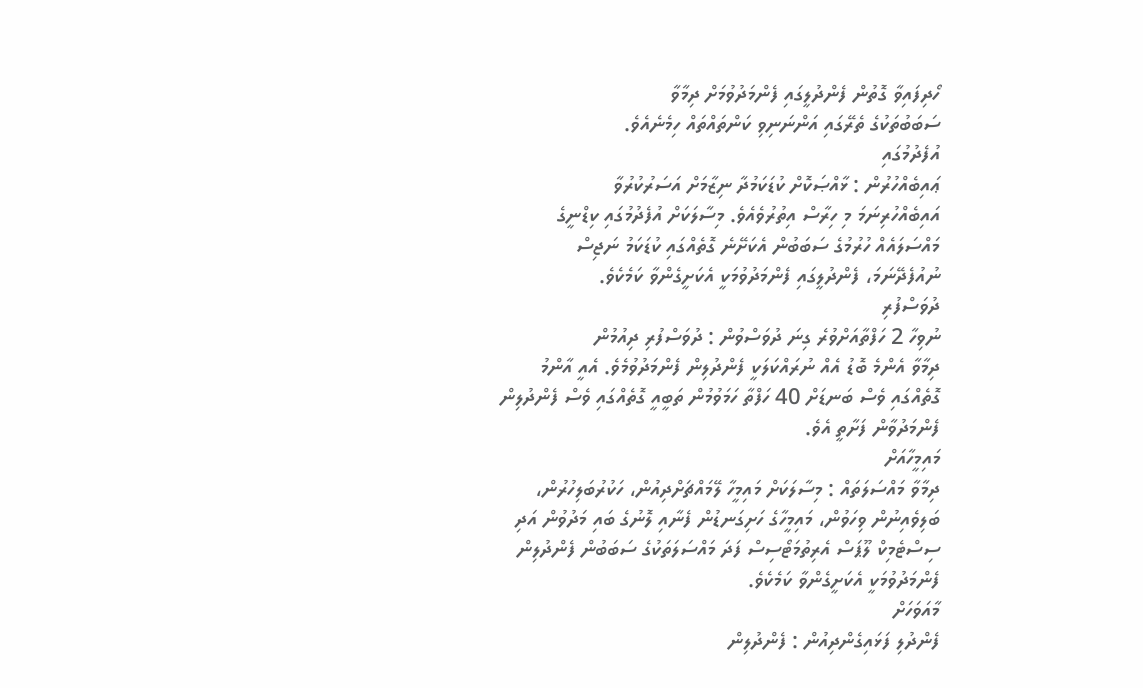ހޯދިފައިވާ ގޮތުން ފެންދުލީގައި ފެންމަދުވުމަށް ދިމާވާ
ސަބަބުތަކުގެ ތެރޭގައި އަންނަނިވި ކަންތައްތައް ހިމެނެއެވެ.
އުފެދުމުގައި
ޢައިބެއްހުރުން : ޅާއްޞަކޮށް ކުޑަކަމުދާ ނިޒާމަށް އަސަރުކުރުވާ
އައިބެއްހުރިނަމަ މި ހިރާސް އިތުރުވެއެވެ. މިސާލަކަށް އުފެދުމުގައި ކިޑްނީގެ
މައްސަލައެއް ހުރުމުގެ ސަބަބުން އެކަށޭނެ ގޮތެއްގައި ކުޑަކަމު ނަޖިސް
ނުއުފެދޭނަމަ، ފެންދުލީގައި ފެންމަދުވުމަކީ އެކަށީގެންވާ ކަމެކެވެ.
ދުވަސްފުރި
ނުވިހާ 2 ހަފްތާއަށްވުރެ ގިނަ ދުވަސްވުން : ދުވަސްފުރި ދިއުމުން
ދިމާވާ އެންމެ ބޮޑު އެއް ނުރައްކަލަކީ ފެންދުލިން ފެންމަދުވުމެވެ. އެއީ އާންމު
ގޮތެއްގައި ވެސް ބަނޑަށް 40 ހަފްތާ ހަމަވުމުން ތަބީއީ ގޮތެއްގައި ވެސް ފެންދުލިން
ފެންމަދުވާން ފަށާތީ އެވެ.
މައިމީހާއަށް
ދިމާވާ މައްސަލަތައް : މިސާލަކަށް މައިމީހާ ލޭމައްޗަށްދިއުން، ހަކުރުބަލިހުރުން،
ބަލިވެއިނުން ވިހަވުން، މައިމީހާގެ ހަށިގަނޑުން ފެނާއި ލޮނުގެ ބައި މަދުވުން އަދި
ސިސްޓެމިކް ލޫޕަސް އެރިތުމަޓޯސިސް ފަދަ މައްސަލަތަކުގެ ސަބަބުން ފެންދުލިން
ފެންމަދުވުމަކީ އެކަށީގެންވާ ކަމެކެވެ.
މާއަވަހަށް
ފެންދުލި ފަޅައިގެންދިއުން : ފެންދުލިން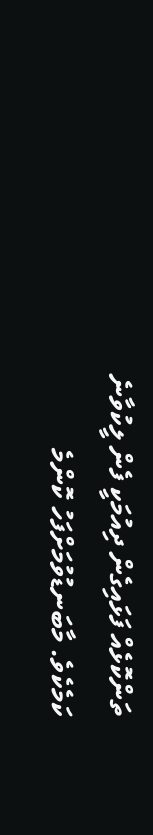ތަންކޮޅެއް ފަޅައިގެން ދިއުމަކީ ފެން ލީކުވާނެ
ކަމެކެވެ. މާބަނޑުވުމަށްފަހު ކޮންމެ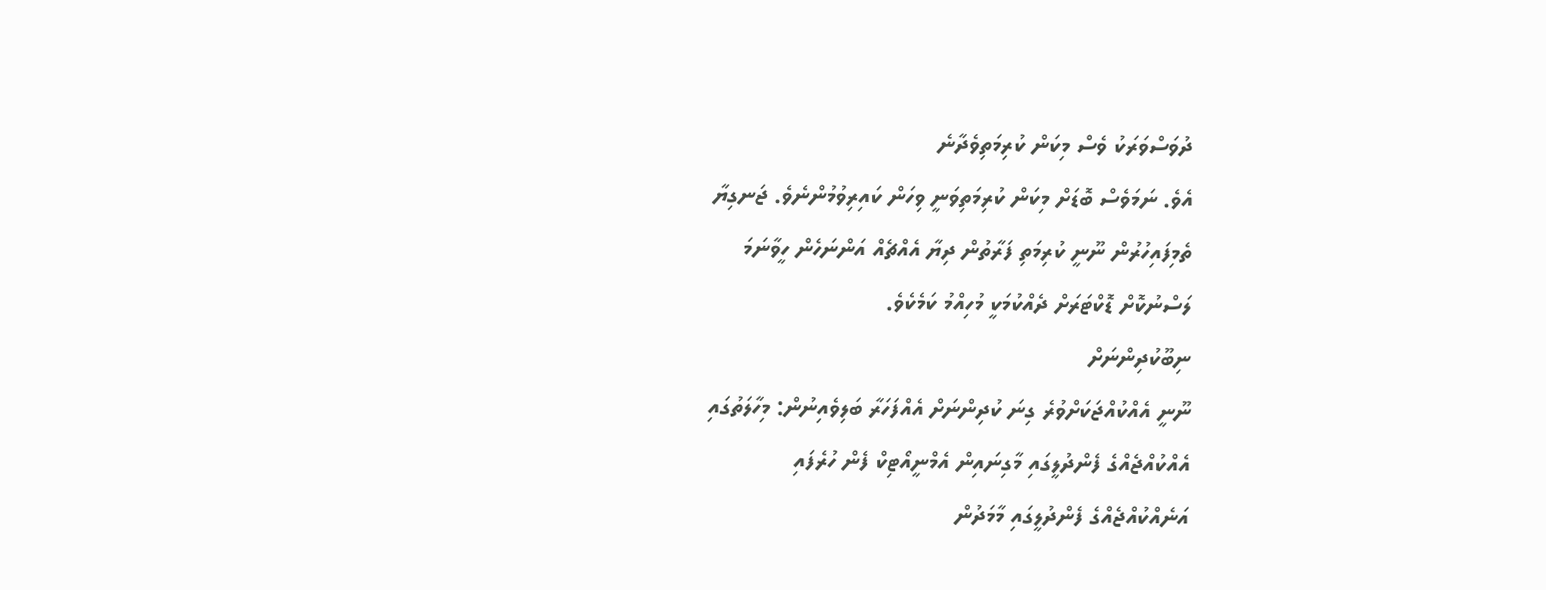ދުވަސްވަރަކު ވެސް މިކަން ކުރިމަތިވެދާނެ
އެވެ. ނަމަވެސް ބޮޑަށް މިކަން ކުރިމަތިވަނީ ވިހަން ކައިރިވުމުންނެވެ. ޖަނގިޔާ
ތެމިފައިހުރުން ނޫނީ ކުރިމަތި ފަރާތުން ދިޔާ އެއްޗެއް އަންނަހެން ހީވާނަމަ
ލަސްނުކޮށް ޑޮކްޓަރަށް ދެއްކުމަކީ މުހިއްމު ކަމެކެވެ.
ނިބޫކުދިންނަށް
ނޫނީ އެއްކުއްޖަކަށްވުރެ ގިނަ ކުދިންނަށް އެއްފަހަރާ ބަލިވެއިނުން: މިހާލަތުގައި
އެއްކުއްޖެއްގެ ފެންދުލީގައި މާގިނައިން އެމްނީއޯޓިކް ފެން ހުރެފައި
އަނެއްކުއްޖެއްގެ ފެންދުލީގައި މާމަދުން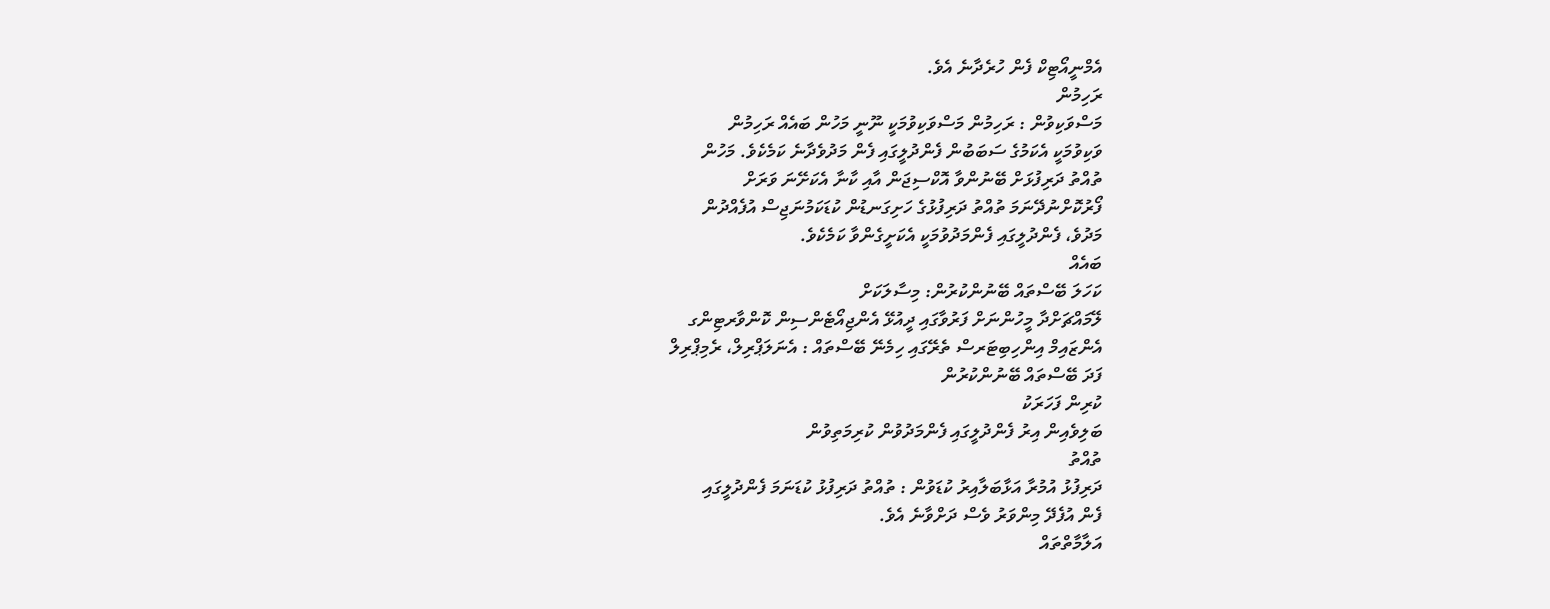އެމްނީއޯޓިކް ފެން ހުރެދާނެ އެވެ.
ރަހިމުން
މަސްވަކިވުން : ރަހިމުން މަސްވަކިވުމަކީ ނޫނީ މަހުން ބައެއް ރަހިމުން
ވަކިވުމަކީ އެކަމުގެ ސަބަބުން ފެންދުލީގައި ފެން މަދުވެދާނެ ކަމެކެވެ. މަހުން
ތުއްތު ދަރިފުޅަށް ބޭނުންވާ އޮކްސިޖަން އާއި ކާނާ އެކަށޭނަ ވަރަށް
ފޯރުކޮށްނުދޭނަމަ ތުއްތު ދަރިފުޅުގެ ހަށިގަނޑުން ކުޑަކަމުނަޖިސް އުފެއްދުން
މަދުވެ، ފެންދުލީގައި ފެންމަދުވުމަކީ އެކަށީގެންވާ ކަމެކެވެ.
ބައެއް
ކަހަލަ ބޭސްތައް ބޭނުންކުރުން: މިސާލަކަށް
ލޭމައްޗަށްދާ މީހުންނަށް ފަރުވާގައި ދީއުޅޭ އެންޖިއޯޓެންސިން ކޮންވާރޓިންގ
އެންޒައިމް އިންހިބިޓަރސް ތެރޭގައި ހިމެނޭ ބޭސްތައް : އެނަލަޕްރިލް، ރެމިޕްރިލް
ފަދަ ބޭސްތައް ބޭނުންކުރުން
ކުރިން ފަހަރަކު
ބަލިވެއިން އިރު ފެންދުލީގައި ފެންމަދުވުން ކުރިމަތިވުން
ތުއްތު
ދަރިފުޅު އުމުރާ އަޅާބަލާއިރު ކުޑަވުން : ތުއްތު ދަރިފުޅު ކުޑަނަމަ ފެންދުލީގައި
ފެން އުފެދޭ މިންވަރު ވެސް ދަށްވާނެ އެވެ.
އަލާމާތްތައް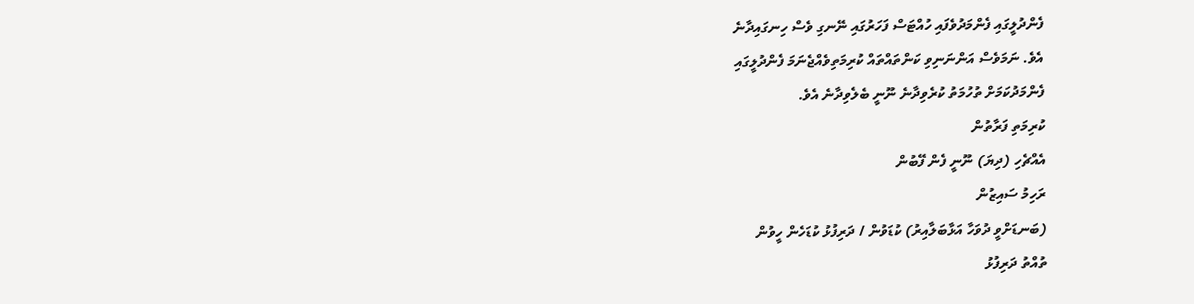ފެންދުލީގައި ފެންމަދުވެފައި ހުއްޓަސް ފަހަރުގައި ނޭނގި ވެސް ހިނގައިދާނެ
އެވެ. ނަމަވެސް އަންނަނިވި ކަންތައްތައް ކުރިމަތިވެއްޖެނަމަ ފެންދުލީގައި
ފެންމަދުކަމަށް ތުހުމަތު ކުރެވިދާނެ ނޫނީ ބެލެވިދާނެ އެވެ.
ކުރިމަތި ފަރާތުން
އެއްޗެހި (ދިޔަ) ނޫނީ ފެން ފޭބުން
ރަހިމު ސައިޒުން
(ބަނޑަށްވީ ދުވަހާ އަޅާބަލާއިރު) ކުޑަވުން / ދަރިފުޅު ކުޑަހެން ހީވުން
ތުއްތު ދަރިފުޅު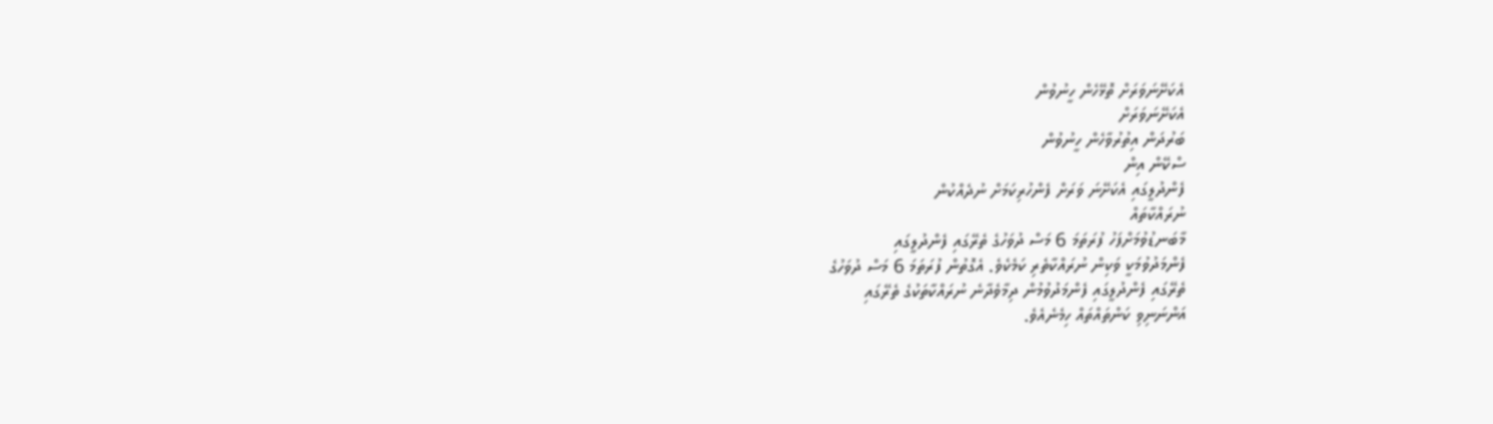އެކަށޭނަވަރަށް ތޮޅޭހެން ހީނުވުން
އެކަށޭނަވަރަށް
ބަރުދަން އިތުރުވާހެން ހީނުވުން
ސްކޭން އިން
ފެންދުލީގައި އެކަށޭނަ ވަރަށް ފެންހުރިކަމަށް ނުދެއްކުން
ނުރައްކާތައް
މާބަނޑުވުމަށްފަހު ފުރަތަމަ 6 މަސް ދުވަހުގެ ތެރޭގައި ފެންދުލީގައި
ފެންމަދުވުމަކީ ވަކިން ނުރައްކާތެރި ކަމެކެވެ. އެގޮތުން ފުރަތަމަ 6 މަސް ދުވަހުގެ
ތެރޭގައި ފެންދުލީގައި ފެންމަދުވުމުން ދިމާވެދާނެ ނުރައްކާތަކުގެ ތެރޭގައި
އަންނަނިވި ކަންތައްތައް ހިމެނެއެވެ.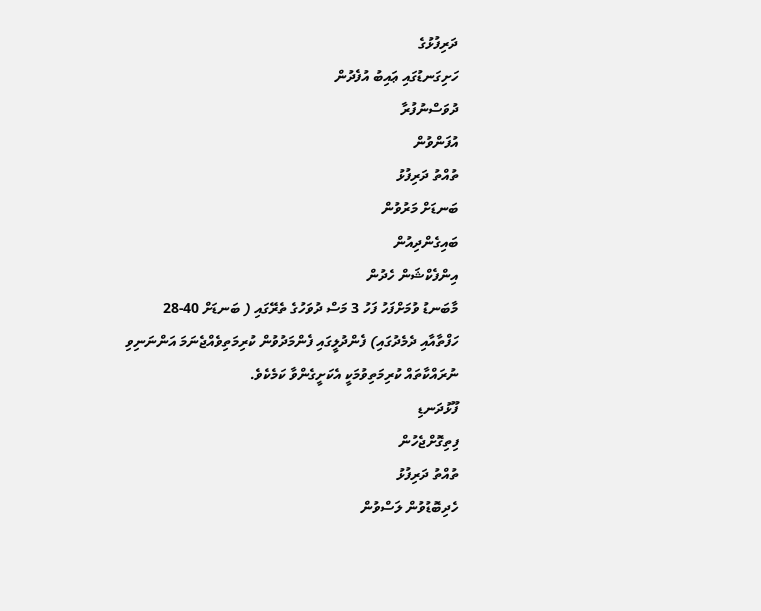ދަރިފުޅުގެ
ހަށިގަނޑުގައި ޢައިބު އުފެދުން
ދުވަސްނުފުރާ
އުފަންވުން
ތުއްތު ދަރިފުޅު
ބަނޑަށް މަރުވުން
ބައިގެންދިއުން
އިންފެކްޝަން ހެދުން
މާބަނޑު ވުމަށްފަހު ފަހު 3 މަސް ދުވަހުގެ ތެރޭގައި ( ބަނޑަށް 40-28
ހަފްތާއާއި ދެމެދުގައި) ފެންދުލީގައި ފެންމަދުވުން ކުރިމަތިވެއްޖެނަމަ އަންނަނިވި
ނުރައްކާތައް ކުރިމަތިވުމަކީ އެކަށީގެންވާ ކަމެކެވެ.
ފޫޅުދަނޑި
ފިތިގޮށްޖެހުން
ތުއްތު ދަރިފުޅު
ހެދިބޮޑުވުން ލަސްވުން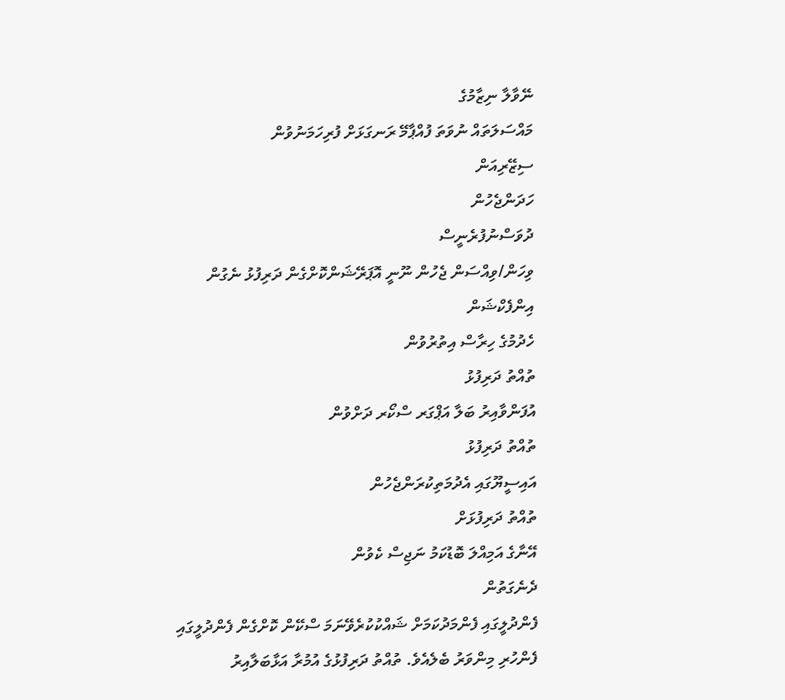ނޭވާލާ ނިޒާމުގެ
މައްސަލަތައް ނުވަތަ ފުއްޕާމޭ ރަނގަޅަށް ފުރިހަމަނުވުން
ސިޒޭރިއަން
ހަދަންޖެހުން
ދުވަސްނުފުރެނީސް
ވިހަން/ވިއްސަން ޖެހުން ނޫނީ އޮޕަރޭޝަންކޮށްގެން ދަރިފުޅު ނެގުން
އިންފެކްޝަން
ހެދުމުގެ ހިރާސް އިތުރުވުން
ތުއްތު ދަރިފުޅު
އުފަންވާއިރު ބަލާ އަޕްގަރ ސްކޯރ ދަށްވުން
ތުއްތު ދަރިފުޅު
އައިސީޔޫގައި އެދުމަތިކުރަންޖެހުން
ތުއްތު ދަރިފުޅަށް
އޭނާގެ އަމިއްލަ ބޮޑުކަމު ނަޖިސް ކެވުން
ދެނެގަތުން
ފެންދުލީގައި ފެންމަދުކަމަށް ޝައްކުކުރެވޭނަމަ ސްކޭން ކޮށްގެން ފެންދުލީގައި
ފެންހުރި މިންވަރު ބެލެއެވެ. ތުއްތު ދަރިފުޅުގެ އުމުރާ އަޅާބަލާއިރު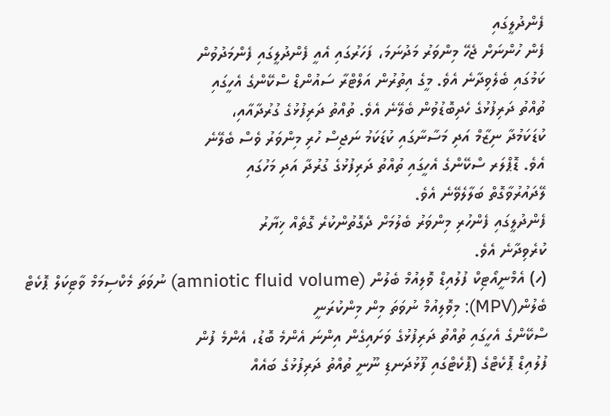ފެންދުލީގައި
ފެން ހުންނަށް ޖެހޭ މިންވަރު މަދުނަމަ، ފަހަރުގައި އެއީ ފެންދުލީގައި ފެންމަދުވުން
ކަމުގައި ބެލެވިދާނެ އެވެ. މީގެ އިތުރުން އަލްޓްރާ ސައުންޑް ސްކޭންގެ އެހީގައި
ތުއްތު ދަރިފުޅުގެ ހެދިބޮޑުވުން ބެލޭނެ އެވެ. ތުއްތު ދަރިފުޅުގެ ގުރުދާއާއި،
ކުޑަކަމުދާ ނިޒާމް އަދި މަސާނާގައި ކުޑަކަމު ނަޖިސް ހުރި މިންވަރު ވެސް ބެލޭނެ
އެވެ. ޑޮޕްލަރ ސްކޭންގެ އެހީގައި ތުއްތު ދަރިފުޅުގެ ގުރުދާ އަދި މަހުގައި
ލޭދައުރުވާގޮތް ބަލާލެވޭނެ އެވެ.
ފެންދުލީގައި ފެންހުރި މިންވަރު ބެލުމަށް ދެގޮތުންކުރެ ގޮތެއް ޚިޔާރު
ކުރެވިދާނެ އެވެ.
(ހ) އެމްނީއޯޓިކް ފުލުއިޑް ވޮލިއުމް ބެލުން (amniotic fluid volume) ނުވަތަ މެކްސިމަމް ވާޓިކަލް ޕޮކެޓް ބެލުން(MPV): މިވޮލިއުމް ނުވަތަ މިން މިންކުރަނީ
ސްކޭންގެ އެހީގައި ތުއްތު ދަރިފުޅުގެ ވަށައިގެން އިންނަ އެންމެ ބޮޑު، އެންމެ ފުން
ފުލުއިޑް ޕޮކެޓްގެ (ޕޮކެޓްގައި ފޫޅުދަނޑި ނޫނީ ތުއްތު ދަރިފުޅުގެ ބައެއް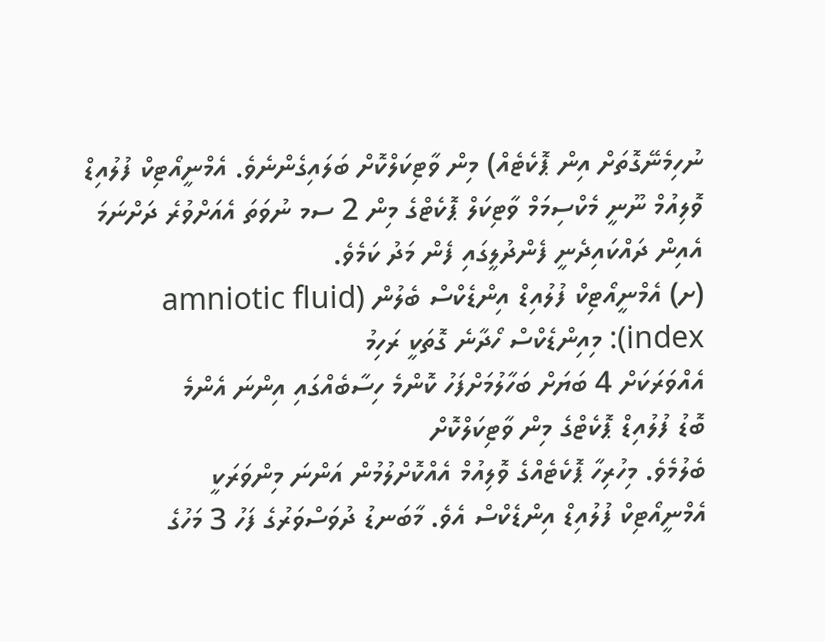ނުހިމެނޭގޮތަށް އިން ޕޮކެޓެއް) މިން ވާޓިކަލްކޮށް ބަލައިގެންނެވެ. އެމްނީއޯޓިކް ފުލުއިޑް
ވޮލިއުމް ނޫނީ މެކްސިމަމް ވާޓިކަލް ޕޮކެޓްގެ މިން 2 ސމ ނުވަތަ އެއަށްވުރެ ދަށްނަމަ
އެއިން ދައްކައިދެނީ ފެންދުލީގައި ފެން މަދު ކަމެވެ.
(ށ) އެމްނީއޯޓިކް ފުލުއިޑް އިންޑެކްސް ބެލުން (amniotic fluid index): މިއިންޑެކްސް ހޯދާނެ ގޮތަކީ ރަހިމު
އެއްވަރަކަށް 4 ބަޔަށް ބަހާލުމަށްފަހު ކޮންމެ ހިސާބެއްގައި އިންނަ އެންމެ
ބޮޑު ފުލުއިޑް ޕޮކެޓްގެ މިން ވާޓިކަލްކޮށް
ބެލުމެވެ. މިހުރިހާ ޕޮކެޓެއްގެ ވޮލިއުމް އެއްކޮށްލުމުން އަންނަ މިންވަރަކީ
އެމްނީއޯޓިކް ފުލުއިޑް އިންޑެކްސް އެވެ. މާބަނޑު ދުވަސްވަރުގެ ފަހު 3 މަހުގެ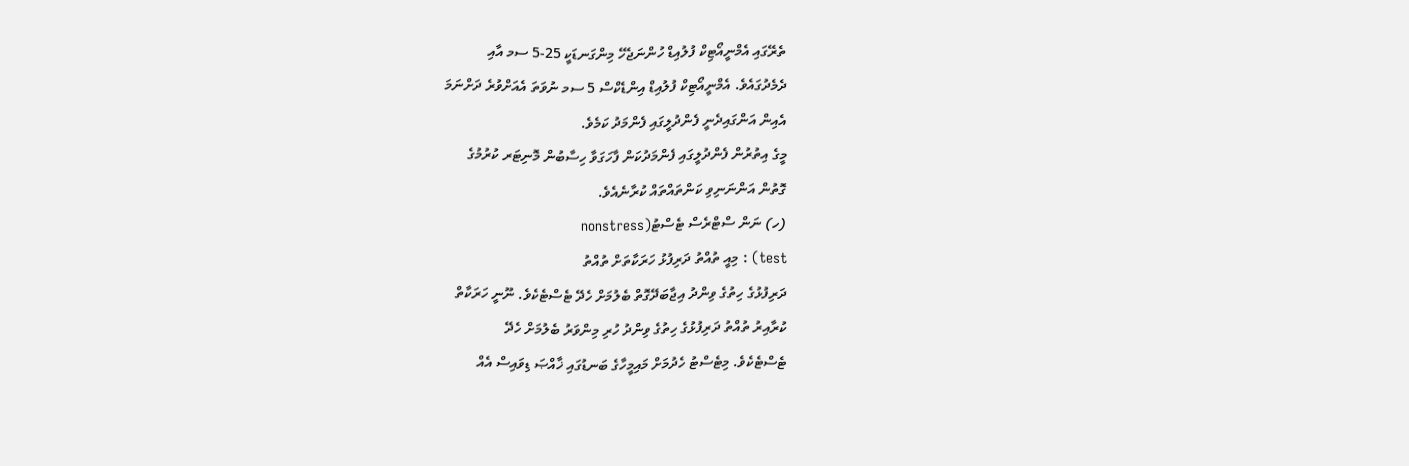ތެރޭގައި އެމްނީއޯޓިކް ފުލުއިޑް ހުންނަޖެހޭ މިންގަނޑަކީ 25-5 ސމ އާއި
ދެމެދުގައެވެ. އެމްނީއޯޓިކް ފުލުއިޑް އިންޑެކްސް 5 ސމ ނުވަތަ އެއަށްވުރެ ދަށްނަމަ
އެއިން އަންގައިދެނީ ފެންދުލީގައި ފެންމަދު ކަމެވެ.
މީގެ އިތުރުން ފެންދުލީގައި ފެންމަދުކަން ފާހަގަވާ ހިސާބުން މޮނިޓަރ ކުރުމުގެ
ގޮތުން އަންނަނިވި ކަންތައްތައް ކުރާނެއެވެ.
(ހ) ނަން ސްޓްރެސް ޓެސްޓު(nonstress
test) : މިއީ ތުއްތު ދަރިފުޅު ހަރަކާތަށް ތުއްތު
ދަރިފުޅުގެ ހިތުގެ ވިންދު އިޖާބަދޭގޮތް ބެލުމަށް ހެދޭ ޓެސްޓެކެވެ. ނޫނީ ހަރަކާތް
ކުރާއިރު ތުއްތު ދަރިފުޅުގެ ހިތުގެ ވިންދު ހުރި މިންވަރު ބެލުމަށް ހެދޭ
ޓެސްޓެކެވެ. މިޓެސްޓު ހެދުމަށް މައިމީހާގެ ބަނޑުގައި ޚާއްޞަ ޑިވައިސް އެއް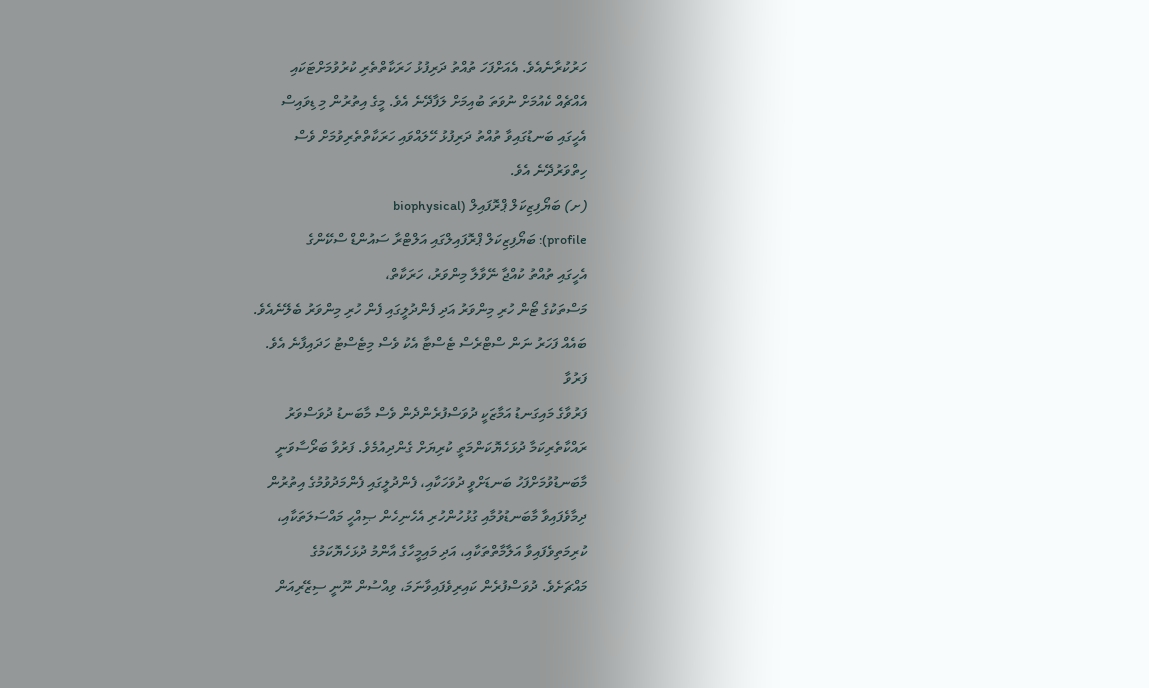ހަރުކުރާނެއެވެ. އެއަށްފަހަ ތުއްތު ދަރިފުޅު ހަރަކާތްތެރި ކުރުވުމަށްޓަކައި
އެއްޗެއް ކެއުމަށް ނުވަތަ ބުއިމަށް ލަފާދޭނެ އެވެ. މީގެ އިތުރުން މި ޑިވައިސް
އެހީގައި ބަނޑުގައިވާ ތުއްތު ދަރިފުޅު ހޭލައްވައި ހަރަކާތްތެރިވުމަށް ވެސް
ހިތްވަރުދޭނެ އެވެ.
(ށ) ބަޔޯފިޒިކަލް ޕްރޮފައިލް (biophysical
profile): ބަޔޯފިޒިކަލް ޕްރޮފައިލްގައި އަލްޓްރާ ސައުންޑް ސްކޭންގެ
އެހީގައި ތުއްތު ކުއްޖާ ނޭވާލާ މިންވަރު، ހަރަކާތް،
މަސްތަކުގެ ޓޯން ހުރި މިންވަރު އަދި ފެންދުލީގައި ފެން ހުރި މިންވަރު ބެލޭނެއެވެ.
ބައެއް ފަހަރު ނަން ސްޓްރެސް ޓެސްޓާ އެކު ވެސް މިޓެސްޓު ހަދައިފާނެ އެވެ.
ފަރުވާ
ފަރުވާގެ މައިގަނޑު އަމާޒަކީ ދުވަސްފުރެންދެން ވެސް މާބަނޑު ދުވަސްވަރު
ރައްކާތެރިކަމާ ދުޅަހެޔޮކަންމަތީ ކުރިޔަށް ގެންދިއުމެވެ. ފަރުވާ ބަރޯސާވަނީ
މާބަނޑުވުމަށްފަހު ބަނޑަށްވީ ދުވަހަކާއި، ފެންދުލީގައި ފެންމަދުވުމުގެ އިތުރުން
ދިމާވެފައިވާ މާބަނޑުވުމާއި ގުޅުހުންހުރި އެހެނިހެން ޞިއްހީ މައްސަލަތަކާއި،
ކުރިމަތިވެފައިވާ އަލާމާތްތަކާއި، އަދި މައިމީހާގެ އާންމު ދުޅަހެޔޮކަމުގެ
މައްޗަށެވެ. ދުވަސްފުރެން ކައިރިވެފައިވާނަމަ، ވިއްސުން ނޫނީ ސިޒޭރިއަން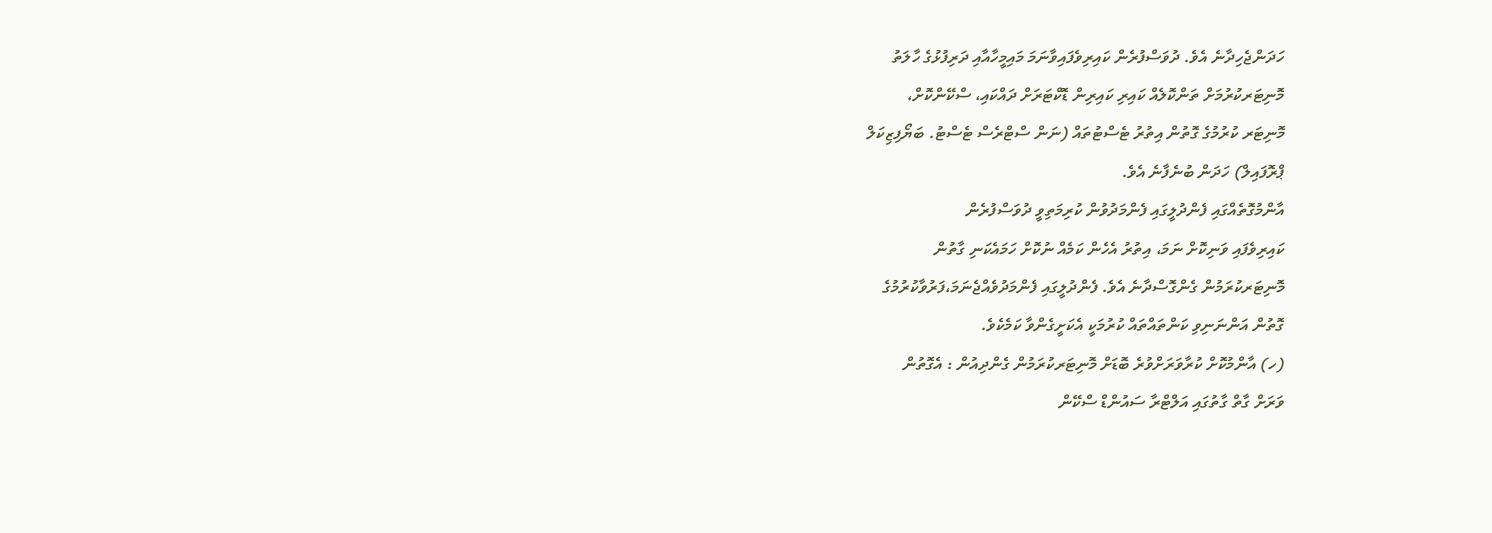ހަދަންޖެހިދާނެ އެވެ. ދުވަސްފުރެން ކައިރިވެފައިވާނަމަ މައިމީހާއާއި ދަރިފުޅުގެ ހާލަތު
މޮނިޓަރކުރުމަށް ތަންކޮލެއް ކައިރި ކައިރިން ޑޮކްޓަރަށް ދައްކައި، ސްކޭންކޮށް،
މޮނިޓަރ ކުރުމުގެ ގޮތުން އިތުރު ޓެސްޓުތައް (ނަން ސްޓްރެސް ޓެސްޓު. ބަޔޯފިޒިކަލް
ޕްރޮފައިލް) ހަދަން ބުނެފާނެ އެވެ.
އާންމުގޮތެއްގައި ފެންދުލީގައި ފެންމަދުވުން ކުރިމަތިވީ ދުވަސްފުރެން
ކައިރިވެފައި ވަނިކޮށް ނަމަ، އިތުރު އެހެން ކަމެއް ނުކޮށް ހަމައެކަނި ގާތުން
މޮނިޓަރކުރަމުން ގެންގޮސްދާނެ އެވެ. ފެންދުލީގައި ފެންމަދުވެއްޖެނަމަ،ފަރުވާކުރުމުގެ
ގޮތުން އަންނަނިވި ކަންތައްތައް ކުރުމަކީ އެކަށީގެންވާ ކަމެކެވެ.
(ހ) އާންމުކޮށް ކުރާވަރަށްވުރެ ބޮޑަށް މޮނިޓަރކުރަމުން ގެންދިއުން : އެގޮތުން
ވަރަށް ގާތް ގާތުގައި އަލްޓްރާ ސައުންޑް ސްކޭން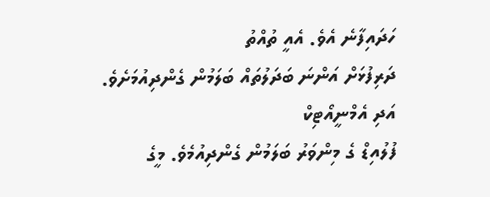ހަދައިފާނެ އެވެ. އެއީ ތުއްތު
ދަރިފުޅަށް އަންނަ ބަދަލުތައް ބަލަމުން ގެންދިއުމަށެވެ. އަދި އެމްނީއޯޓިކް
ފުލުއިޑް ގެ މިންވަރު ބަލަމުން ގެންދިއުމެވެ. މީގެ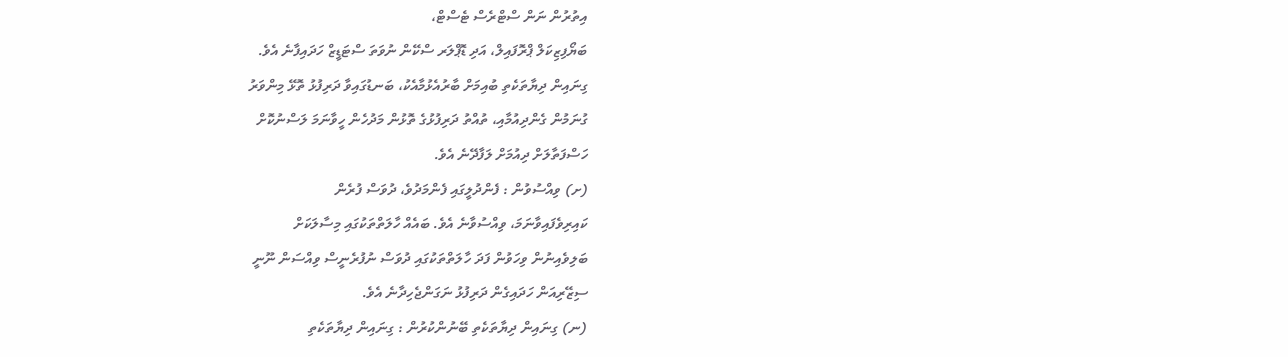އިތުރުން ނަން ސްޓްރެސް ޓެސްޓް،
ބަޔޯފިޒިކަލް ޕްރޮފައިލް، އަދި ޑޮޕްލަރ ސްކޭން ނުވަތަ ސްޓަޑީޒް ހަދައިފާނެ އެވެ.
ގިނައިން ދިޔާތަކެތި ބުއިމަށް ބާރުއެޅުމާއެކު، ބަނޑުގައިވާ ދަރިފުޅު ތޮޅޭ މިންވަރު
ގުނަމުން ގެންދިއުމާއި، ތުއްތު ދަރިފުޅުގެ ތޮޅުން މަދުހެން ހީވާނަމަ ލަސްނުކޮށް
ހަސްފަތާލަށް ދިއުމަށް ލަފާދޭނެ އެވެ.
(ށ) ވިއްސުވުން : ފެންދުލީގައި ފެންމަދުވެ، ދުވަސް ފުރެން
ކައިރިވެފައިވާނަމަ، ވިއްސުވާނެ އެވެ. ބައެއް ހާލަތްތަކުގައި މިސާލަކަށް
ބަލިވެއިނުން ވިހަވުން ފަދަ ހާލަތްތަކުގައި ދުވަސް ނުފުރެނީސް ވިއްސަން ނޫނީ
ސިޒޭރިއަން ހަދައިގެން ދަރިފުޅު ނަގަންޖެހިދާނެ އެވެ.
(ނ) ގިނައިން ދިޔާތަކެތި ބޭނުންކުރުން : ގިނައިން ދިޔާތަކެތި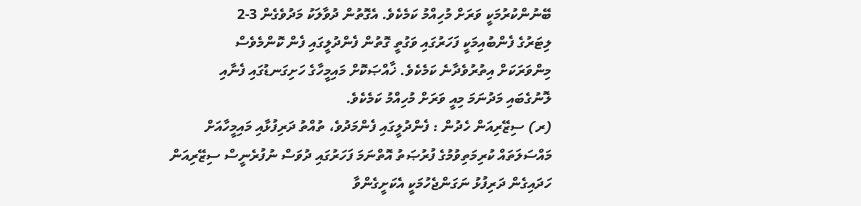ބޭނުންކުރުމަކީ ވަރަށް މުހިއްމު ކަމެކެވެ. އެގޮތުން ދުވާލަކު މަދުވެގެން 3-2
ލިޓަރުގެ ފެންބުއިމަކީ ފަހަރުގައި ވަގުތީ ގޮތުން ފެންދުލީގައި ފެން ކޮންމެވެސް
މިންވަރަކަށް އިތުރުވެދާނެ ކަމެކެވެ. ޚާއްޞަކޮށް މައިމީހާގެ ހަށިގަނޑުގައި ފެނާއި
ލޮނުގެބައި މަދުނަމަ މިއީ ވަރަށް މުހިއްމު ކަމެކެވެ.
(ރ) ސިޒޭރިއަން ހެދުން : ފެންދުލީގައި ފެންމަދުވެ، ތުއްތު ދަރިފުޅާއި މައިމީހާއަށް
މައްސަލަތައް ކުރިމަތިވުމުގެ ފުރުޞަތު އޮތްނަމަ ފަހަރުގައި ދުވަސް ނުފުރެނީސް ސިޒޭރިއަން
ހަދައިގެން ދަރިފުޅު ނަގަންޖެހުމަކީ އެކަށީގެންވާ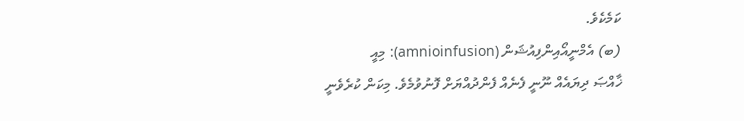ކަމެކެވެ.
(ބ) އެމްނީއޯއިންފިއުޝަން (amnioinfusion): މިއީ
ޚާއްޞަ ދިޔައެއް ނޫނީ ފެނެއް ފެންދުއްޔަށް ފޮނުވުމެވެ. މިކަން ކުރެވެނީ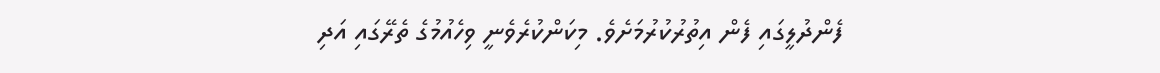ފެންދުލީގައި ފެން އިތުރުކުރުމަށެވެ. މިކަންކުރެވެނީ ވިހެއުމުގެ ތެރޭގައި އަދި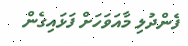ފެންދުލި މާއަވަހަށް ފަޅައިގެން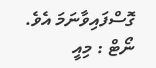ގޮސްފައިވާނަމަ އެވެ.
ނޯޓް : މިއީ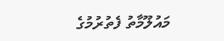މައުލޫމާތު ފެތުރުމުގެ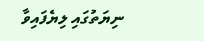ނިޔަތުގައި ލިޔެފައިވާ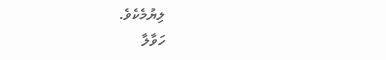ލިޔުމެކެވެ.
ހަވާލާ